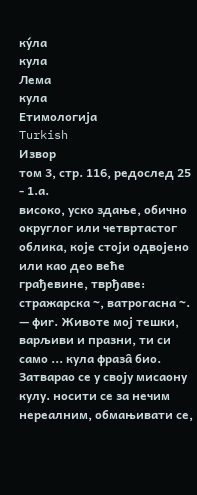ку́ла
кула
Лема
кула
Етимологија
Turkish
Извор
том 3, стр. 116, редослед 25
- 1.а.
високо, уско здање, обично округлог или четвртастог облика, које стоји одвојено или као део веће грађевине, тврђаве: стражарска ~, ватрогасна ~.
— фиr. Животе мој тешки, варљиви и празни, ти си само ... кула фраза̑ био.
Затварао се у своју мисаону кулу. носити се за нечим нереалним, обмањивати се,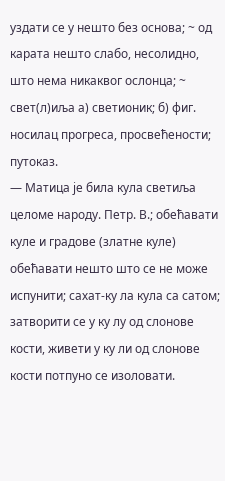уздати се у нешто без основа; ~ од карата нешто слабо, несолидно, што нема никаквог ослонца; ~ свет(л)иља а) светионик; б) фиг. носилац прогреса, просвећености; путоказ.
— Матица је била кула светиља целоме народу. Петр. В.; обећавати куле и градове (златне куле) обећавати нешто што се не може испунити; сахат-ку ла кула са сатом; затворити се у ку лу од слонове кости, живети у ку ли од слонове кости потпуно се изоловати.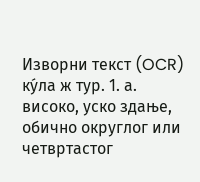Изворни текст (OCR)
ку́ла ж тур. 1. а. високо, уско здање, обично округлог или четвртастог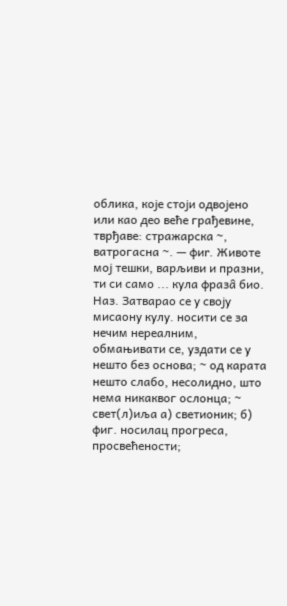облика, које стоји одвојено или као део веће грађевине, тврђаве: стражарска ~, ватрогасна ~. — фиr. Животе мој тешки, варљиви и празни, ти си само ... кула фраза̑ био. Наз. Затварао се у своју мисаону кулу. носити се за нечим нереалним, обмањивати се, уздати се у нешто без основа; ~ од карата нешто слабо, несолидно, што нема никаквог ослонца; ~ свет(л)иља а) светионик; б) фиг. носилац прогреса, просвећености;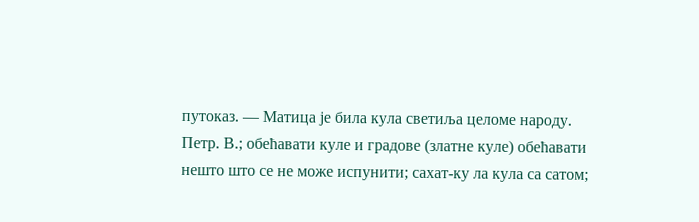путоказ. — Матица је била кула светиља целоме народу. Петр. В.; обећавати куле и градове (златне куле) обећавати нешто што се не може испунити; сахат-ку ла кула са сатом;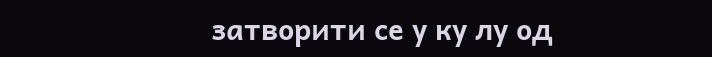затворити се у ку лу од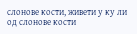слонове кости, живети у ку ли од слонове кости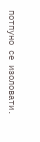потпуно се изоловати.